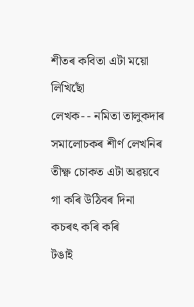শীতৰ কবিতা এটা ময়ো লিখিছোঁ
লেখক- - নমিতা তালুকদাৰ
সমালোচকৰ শীৰ্ণ লেখনিৰ
তীক্ষ্ণ চোকত এটা অৱয়বে
গা কৰি উঠিবৰ দিনা
কচৰৎ কৰি কৰি
টঙাই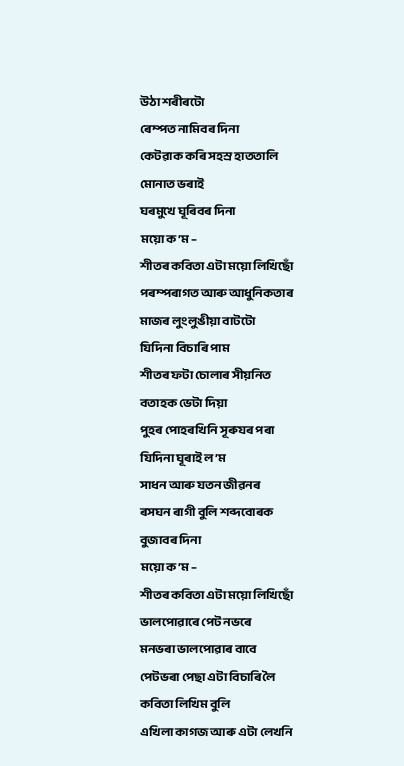উঠা শৰীৰটো
ৰেম্পত নামিবৰ দিনা
কেটৱাক কৰি সহস্ৰ হাততালি
মোনাত ভৰাই
ঘৰমুখে ঘূৰিবৰ দিনা
ময়ো ক’ম –
শীতৰ কবিতা এটা ময়ো লিখিছোঁ
পৰম্পৰাগত আৰু আধুনিকতাৰ
মাজৰ লুংলুঙীয়া বাটটো
যিদিনা বিচাৰি পাম
শীতৰ ফটা চোলাৰ সীয়নিত
বতাহক ভেটা দিয়া
পুহৰ পোহৰখিনি সূৰুযৰ পৰা
যিদিনা ঘূৰাই ল’ম
সাধন আৰু যতন জীৱনৰ
ৰসঘন ৰাগী বুলি শব্দবোৰক
বুজাবৰ দিনা
ময়ো ক’ম –
শীতৰ কবিতা এটা ময়ো লিখিছোঁ
ভালপোৱাৰে পেট নভৰে
মনভৰা ভালপোৱাৰ বাবে
পেটভৰা পেছা এটা বিচাৰি লৈ
কবিতা লিখিম বুলি
এখিলা কাগজ আৰু এটা লেখনি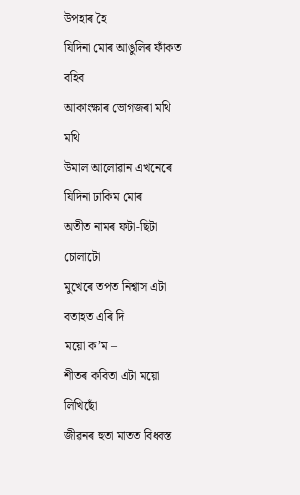উপহাৰ হৈ
যিদিনা মোৰ আঙুলিৰ ফাঁকত বহিব
আকাংক্ষাৰ ভোগজৰা মথি মথি
উমাল আলোৱান এখনেৰে
যিদিনা ঢাকিম মোৰ
অতীত নামৰ ফটা-ছিটা চোলাটো
মুখেৰে তপত নিশ্বাস এটা বতাহত এৰি দি
ময়ো ক’ম –
শীতৰ কবিতা এটা ময়ো লিখিছোঁ
জীৱনৰ হুতা মাতত বিধ্বস্ত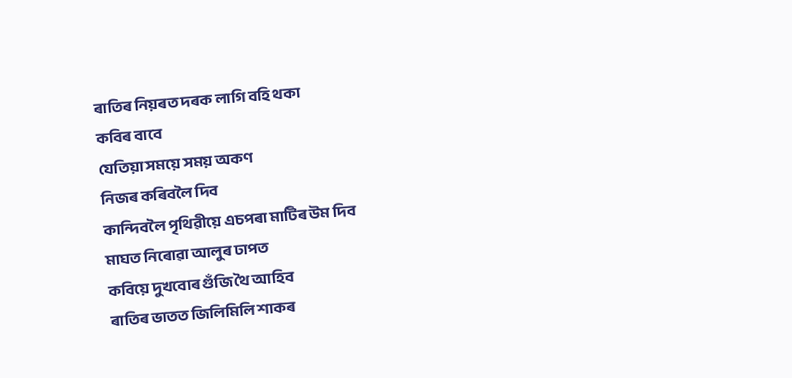ৰাতিৰ নিয়ৰত দৰক লাগি বহি থকা
কবিৰ বাবে
যেতিয়া সময়ে সময় অকণ
নিজৰ কৰিবলৈ দিব
কান্দিবলৈ পৃথিৱীয়ে এচপৰা মাটিৰ উম দিব
মাঘত নিৰোৱা আলুৰ ঢাপত
কবিয়ে দুখবোৰ গুঁজি থৈ আহিব
ৰাতিৰ ভাতত জিলিমিলি শাকৰ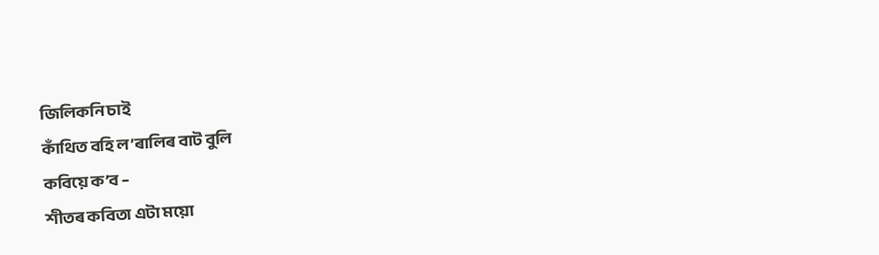জিলিকনি চাই
কাঁথিত বহি ল’ৰালিৰ বাট বুলি
কবিয়ে ক’ব –
শীতৰ কবিতা এটা ময়ো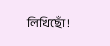লিখিছোঁ !